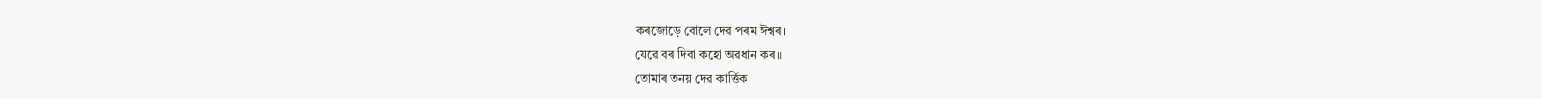কৰজোড়ে বোলে দেৱ পৰম ঈশ্বৰ।
যেৱে বৰ দিবা কহো অৱধান কৰ॥
তোমাৰ তনয় দেৱ কাৰ্ত্তিক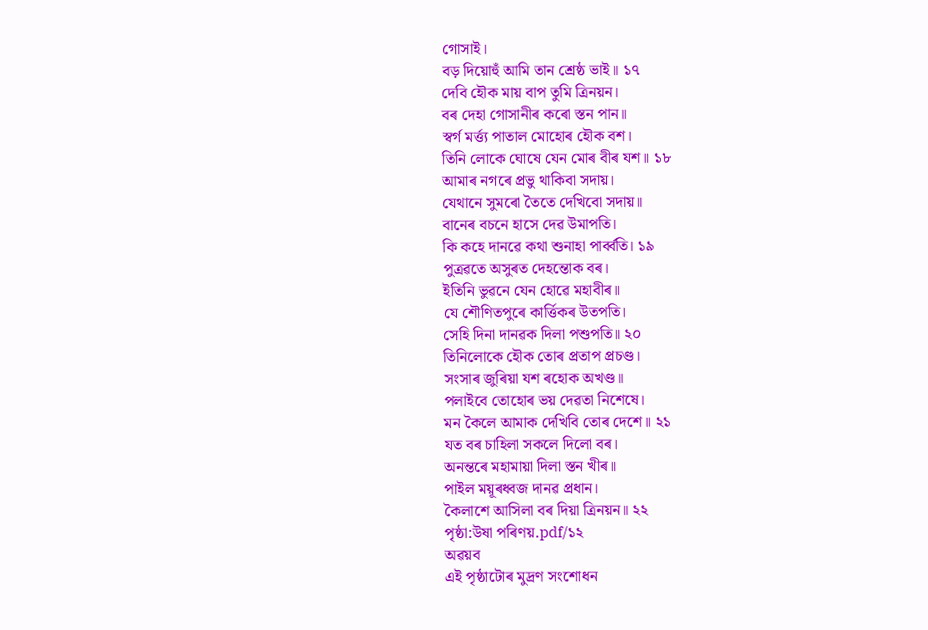গোসাই।
বড় দিয়োহুঁ আমি তান শ্ৰেষ্ঠ ভাই॥ ১৭
দেবি হৌক মায় বাপ তুমি ত্ৰিনয়ন।
বৰ দেহা গোসানীৰ কৰো স্তন পান॥
স্বৰ্গ মৰ্ত্ত্য পাতাল মোহোৰ হৌক বশ।
তিনি লোকে ঘোষে যেন মোৰ বীৰ যশ॥ ১৮
আমাৰ নগৰে প্ৰভু থাকিবা সদায়।
যেথানে সুমৰো তৈতে দেখিবো সদায়॥
বানেৰ বচনে হাসে দেৱ উমাপতি।
কি কহে দানৱে কথা শুনাহা পাৰ্ব্বতি। ১৯
পুত্ৰৱতে অসুৰত দেহন্তোক বৰ।
ইতিনি ভুৱনে যেন হোৱে মহাবীৰ॥
যে শৌণিতপুৰে কাৰ্ত্তিকৰ উতপতি।
সেহি দিনা দানৱক দিলা পশুপতি॥ ২০
তিনিলোকে হৌক তোৰ প্ৰতাপ প্ৰচণ্ড।
সংসাৰ জুৰিয়া যশ ৰহোক অখণ্ড॥
পলাইবে তোহোৰ ভয় দেৱতা নিশেষে।
মন কৈলে আমাক দেখিবি তোৰ দেশে॥ ২১
যত বৰ চাহিলা সকলে দিলো বৰ।
অনন্তৰে মহামায়া দিলা স্তন খীৰ॥
পাইল ময়ূৰধ্বজ দানৱ প্ৰধান।
কৈলাশে আসিলা বৰ দিয়া ত্ৰিনয়ন॥ ২২
পৃষ্ঠা:উষা পৰিণয়.pdf/১২
অৱয়ব
এই পৃষ্ঠাটোৰ মুদ্ৰণ সংশোধন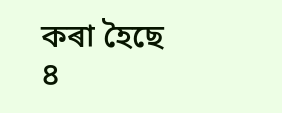কৰা হৈছে
৪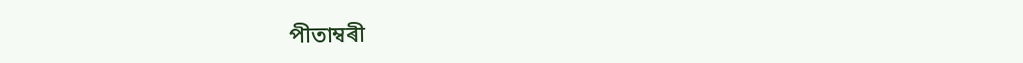পীতাম্বৰী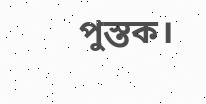পুস্তক।